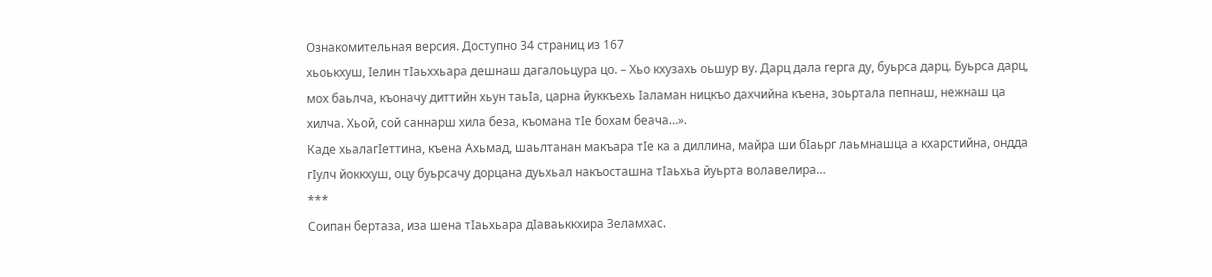Ознакомительная версия. Доступно 34 страниц из 167
хьоькхуш, Iелин тIаьххьара дешнаш дагалоьцура цо. – Хьо кхузахь оьшур ву. Дарц дала герга ду, буьрса дарц. Буьрса дарц, мох баьлча, къоначу диттийн хьун таьIа, царна йуккъехь Iаламан ницкъо дахчийна къена, зоьртала пепнаш, нежнаш ца хилча. Хьой, сой саннарш хила беза, къомана тIе бохам беача…».
Каде хьалагIеттина, къена Ахьмад, шаьлтанан макъара тIе ка а диллина, майра ши бIаьрг лаьмнашца а кхарстийна, ондда гIулч йоккхуш, оцу буьрсачу дорцана дуьхьал накъосташна тIаьхьа йуьрта волавелира…
***
Соипан бертаза, иза шена тIаьхьара дIаваьккхира Зеламхас.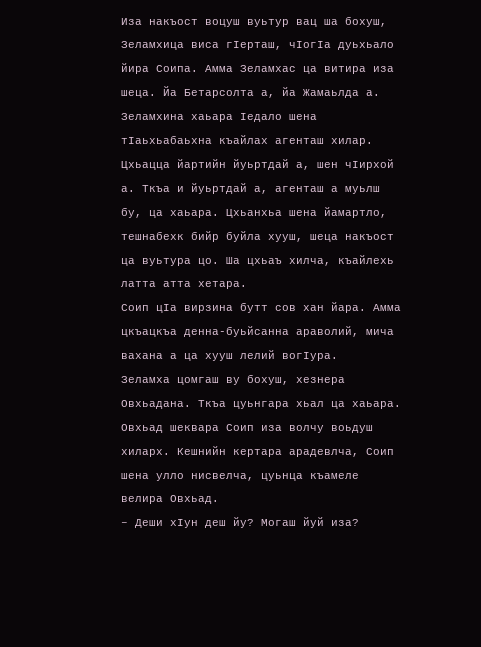Иза накъост воцуш вуьтур вац ша бохуш, Зеламхица виса гIерташ, чIогIа дуьхьало йира Соипа. Амма Зеламхас ца витира иза шеца. Йа Бетарсолта а, йа Жамаьлда а. Зеламхина хаьара Iедало шена тIаьхьабаьхна къайлах агенташ хилар. Цхьацца йартийн йуьртдай а, шен чIирхой а. Ткъа и йуьртдай а, агенташ а муьлш бу, ца хаьара. Цхьанхьа шена йамартло, тешнабехк бийр буйла хууш, шеца накъост ца вуьтура цо. Ша цхьаъ хилча, къайлехь латта атта хетара.
Соип цIа вирзина бутт сов хан йара. Амма цкъацкъа денна-буьйсанна араволий, мича вахана а ца хууш лелий вогIура.
Зеламха цомгаш ву бохуш, хезнера Овхьадана. Ткъа цуьнгара хьал ца хаьара. Овхьад шеквара Соип иза волчу воьдуш хиларх. Кешнийн кертара арадевлча, Соип шена улло нисвелча, цуьнца къамеле велира Овхьад.
– Деши хIун деш йу? Могаш йуй иза?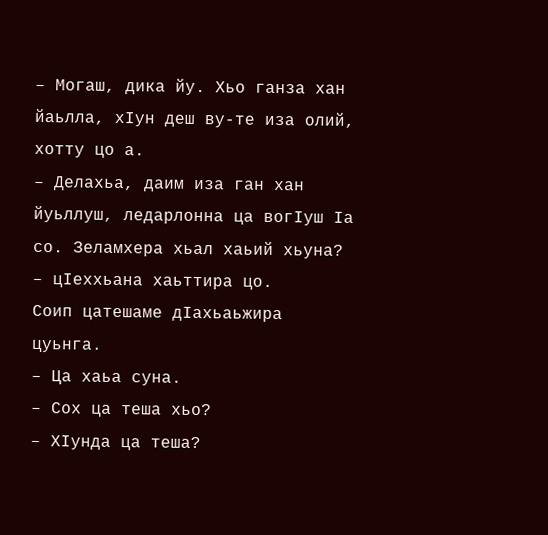– Могаш, дика йу. Хьо ганза хан йаьлла, хIун деш ву-те иза олий, хотту цо а.
– Делахьа, даим иза ган хан йуьллуш, ледарлонна ца вогIуш Iа со. Зеламхера хьал хаьий хьуна? – цIеххьана хаьттира цо.
Соип цатешаме дIахьаьжира цуьнга.
– Ца хаьа суна.
– Сох ца теша хьо?
– ХIунда ца теша?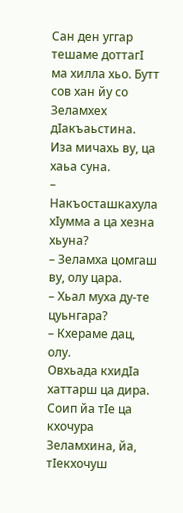Сан ден уггар тешаме доттагI ма хилла хьо. Бутт сов хан йу со Зеламхех дIакъаьстина. Иза мичахь ву, ца хаьа суна.
– Накъосташкахула хIумма а ца хезна хьуна?
– Зеламха цомгаш ву, олу цара.
– Хьал муха ду-те цуьнгара?
– Кхераме дац, олу.
Овхьада кхидIа хаттарш ца дира. Соип йа тIе ца кхочура Зеламхина, йа, тIекхочуш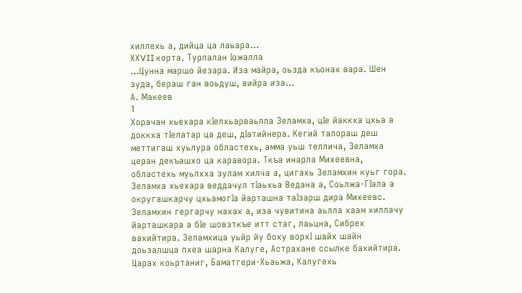хиллехь а, дийца ца лаьара…
ХХVII корта. Турпалан Iожалла
…Цунна маршо йезара. Иза майра, оьзда къонах вара. Шен зуда, бераш ган воьдуш, вийра иза…
А. Макеев
1
Хорачан хьехара кIелхьарваьлла Зеламха, цIе йаккха цхьа а доккха тIелатар ца деш, дIатийнера. Кегий талораш деш меттигаш хуьлура областехь, амма уьш теллича, Зеламха церан декъашхо ца каравора. Ткъа инарла Михеевна, областехь муьлхха зулам хилча а, цигахь Зеламхин куьг гора.
Зеламха хьехара веддачул тIаьхьа Ведана а, Соьлжа-ГIала а округашкарчу цхьамогIа йарташна таIзарш дира Михеевс. Зеламхин гергарчу нахах а, иза чувитина аьлла хаам хиллачу йарташкара а бIе шовзткъе итт стаг, лаьцна, Сибрех вахийтира. Зеламхица уьйр йу боху ворхI шайх шайн доьзалшца пхеа шарна Калуге, Астрахане ссылке бахийтира. Царах коьртаниг, Баматгери-Хьаьжа, Калугехь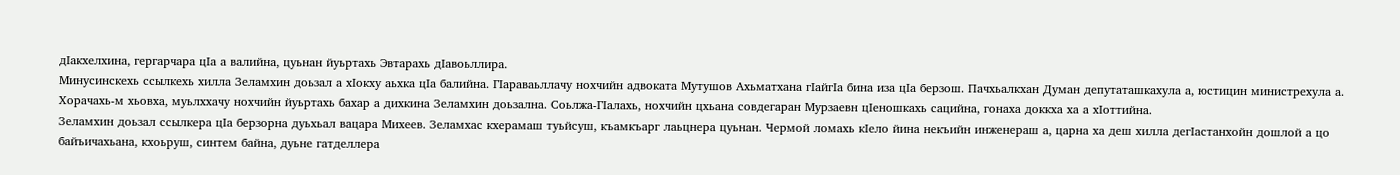дIакхелхина, гергарчара цIа а валийна, цуьнан йуьртахь Эвтарахь дIавоьллира.
Минусинскехь ссылкехь хилла Зеламхин доьзал а хIокху аьхка цIа балийна. ГIараваьллачу нохчийн адвоката Мутушов Ахьматхана гIайгIа бина иза цIа берзош. Пачхьалкхан Думан депутаташкахула а, юстицин министрехула а. Хорачахь-м хьовха, муьлххачу нохчийн йуьртахь бахар а дихкина Зеламхин доьзална. Соьлжа-ГIалахь, нохчийн цхьана совдегаран Мурзаевн цIеношкахь сацийна, гонаха доккха ха а хIоттийна.
Зеламхин доьзал ссылкера цIа берзорна дуьхьал вацара Михеев. Зеламхас кхерамаш туьйсуш, къамкъарг лаьцнера цуьнан. Чермой ломахь кIело йина некъийн инженераш а, царна ха деш хилла дегIастанхойн дошлой а цо байъичахьана, кхоьруш, синтем байна, дуьне гатделлера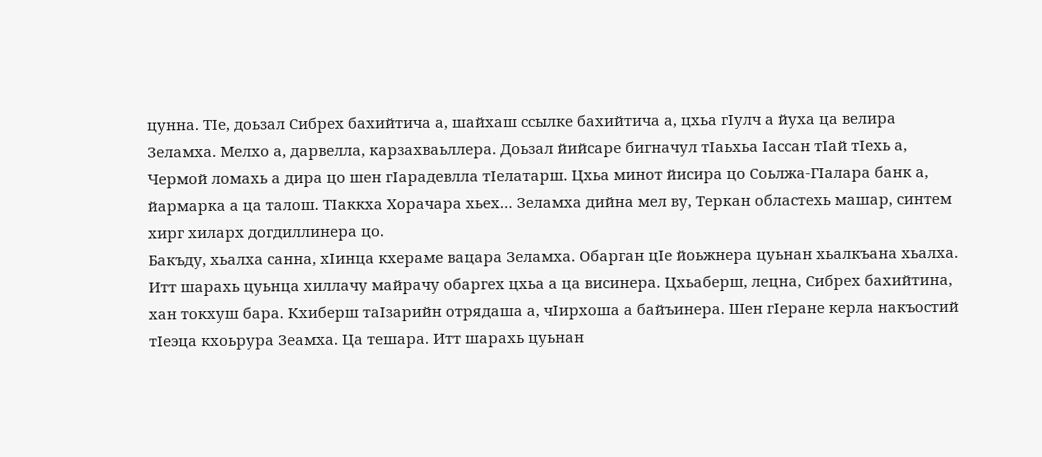цунна. TIе, доьзал Сибрех бахийтича а, шайхаш ссылке бахийтича а, цхьа гIулч а йуха ца велира Зеламха. Мелхо а, дарвелла, карзахваьллера. Доьзал йийсаре бигначул тIаьхьа Iассан тIай тIехь а, Чермой ломахь а дира цо шен гIарадевлла тIелатарш. Цхьа минот йисира цо Соьлжа-ГIалара банк а, йармарка а ца талош. ТIаккха Хорачара хьех… Зеламха дийна мел ву, Теркан областехь машар, синтем хирг хиларх догдиллинера цо.
Бакъду, хьалха санна, хIинца кхераме вацара Зеламха. Обарган цIе йоьжнера цуьнан хьалкъана хьалха. Итт шарахь цуьнца хиллачу майрачу обаргех цхьа а ца висинера. Цхьаберш, лецна, Сибрех бахийтина, хан токхуш бара. Кхиберш таIзарийн отрядаша а, чIирхоша а байъинера. Шен гIеране керла накъостий тIеэца кхоьрура Зеамха. Ца тешара. Итт шарахь цуьнан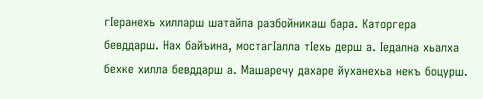гIеранехь хилларш шатайпа разбойникаш бара. Каторгера бевддарш. Нах байъина, мостагIалла тIехь дерш а. Iедална хьалха бехке хилла бевддарш а. Машаречу дахаре йуханехьа некъ боцурш.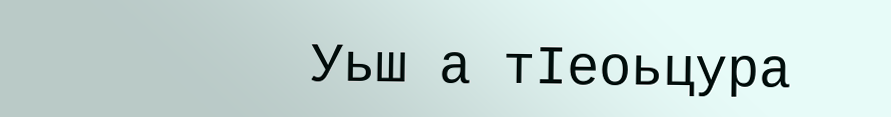Уьш а тIеоьцура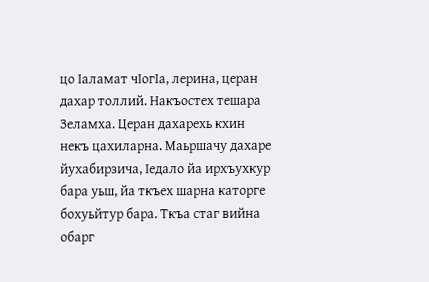цо Iаламат чIогIа, лерина, церан дахар толлий. Накъостех тешара Зеламха. Церан дахарехь кхин некъ цахиларна. Маьршачу дахаре йухабирзича, Iедало йа ирхъухкур бара уьш, йа ткъех шарна каторге бохуьйтур бара. Ткъа стаг вийна обарг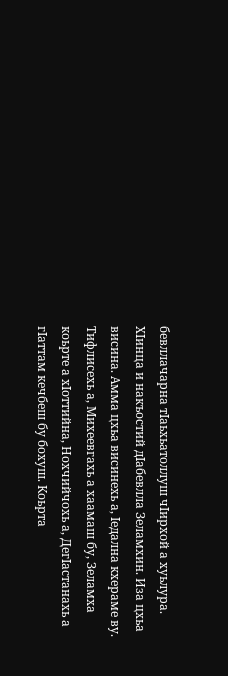бевллачарна тIаьхьатоллуш чIирхой а хуьлура.
ХIинца и накъостий дIабевлла Зеламхин. Иза цхьа висина. Амма цхьа висинехь а, Iедална кхераме ву. Тифлисехь а, Михеевгахь а хаамаш бу, Зеламха коьрте а хIоттийна, Нохчийчохь а, ДегIастанахь а гIаттам кечбеш бу бохуш. Коьрта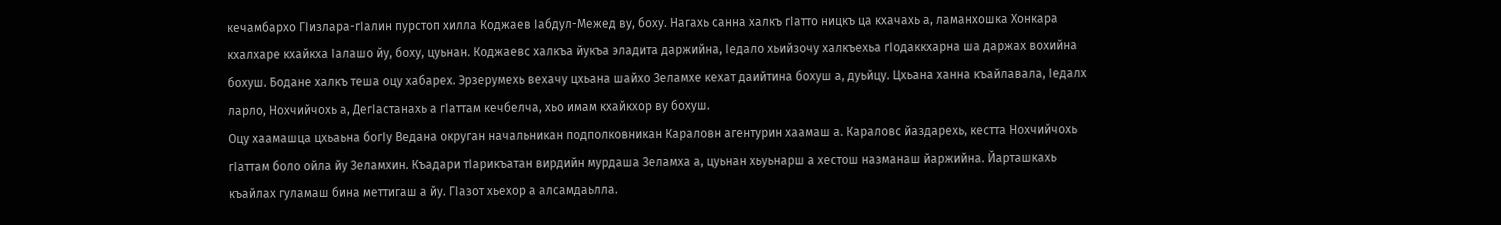кечамбархо ГIизлара-гIалин пурстоп хилла Коджаев Iабдул-Межед ву, боху. Нагахь санна халкъ гIатто ницкъ ца кхачахь а, ламанхошка Хонкара кхалхаре кхайкха Iалашо йу, боху, цуьнан. Коджаевс халкъа йукъа эладита даржийна, Iедало хьийзочу халкъехьа гIодаккхарна ша даржах вохийна бохуш. Бодане халкъ теша оцу хабарех. Эрзерумехь вехачу цхьана шайхо Зеламхе кехат даийтина бохуш а, дуьйцу. Цхьана ханна къайлавала, Iедалх ларло, Нохчийчохь а, ДегIастанахь а гIаттам кечбелча, хьо имам кхайкхор ву бохуш.
Оцу хаамашца цхьаьна богIу Ведана округан начальникан подполковникан Караловн агентурин хаамаш а. Караловс йаздарехь, кестта Нохчийчохь гIаттам боло ойла йу Зеламхин. Къадари тIарикъатан вирдийн мурдаша Зеламха а, цуьнан хьуьнарш а хестош назманаш йаржийна. Йарташкахь къайлах гуламаш бина меттигаш а йу. ГIазот хьехор а алсамдаьлла.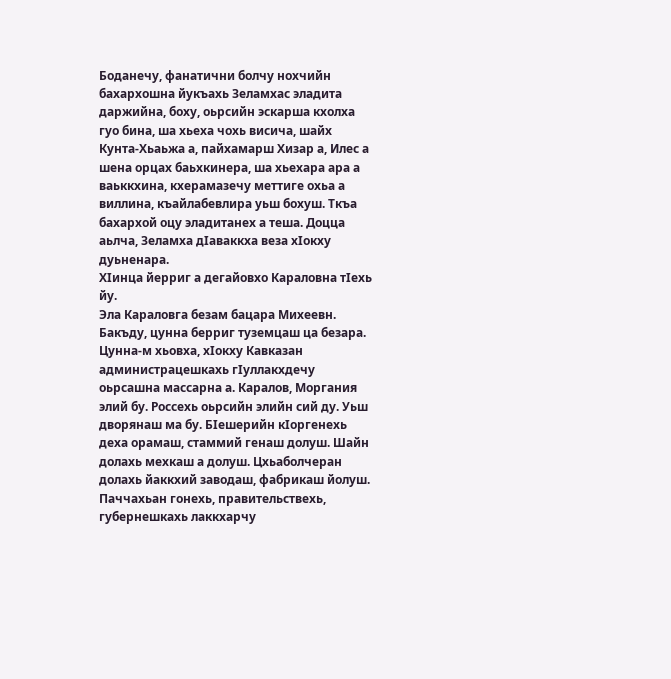Боданечу, фанатични болчу нохчийн бахархошна йукъахь Зеламхас эладита даржийна, боху, оьрсийн эскарша кхолха гуо бина, ша хьеха чохь висича, шайх Кунта-Хьаьжа а, пайхамарш Хизар а, Илес а шена орцах баьхкинера, ша хьехара ара а ваьккхина, кхерамазечу меттиге охьа а виллина, къайлабевлира уьш бохуш. Ткъа бахархой оцу эладитанех а теша. Доцца аьлча, Зеламха дIаваккха веза хIокху дуьненара.
ХIинца йерриг а дегайовхо Караловна тIехь йу.
Эла Караловга безам бацара Михеевн. Бакъду, цунна берриг туземцаш ца безара. Цунна-м хьовха, хIокху Кавказан администрацешкахь гIуллакхдечу оьрсашна массарна а. Каралов, Моргания элий бу. Россехь оьрсийн элийн сий ду. Уьш дворянаш ма бу. БIешерийн кIоргенехь деха орамаш, стаммий генаш долуш. Шайн долахь мехкаш а долуш. Цхьаболчеран долахь йаккхий заводаш, фабрикаш йолуш. Паччахьан гонехь, правительствехь, губернешкахь лаккхарчу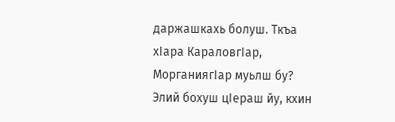даржашкахь болуш. Ткъа хIара КараловгIар, МорганиягIар муьлш бу? Элий бохуш цIераш йу, кхин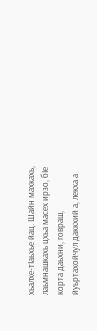хьалхе-тIаьхье йац. Шайн махкахь, лаьмнашкахь цхьа масех ирзо, бIе корта даьхни, говраш, йуьртахойчул даккхий а, лекха а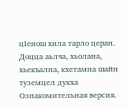цIенош хила тарло церан. Доцца аьлча, хьолана, хьекъална, кхетамна шайн туземцел дукха
Ознакомительная версия.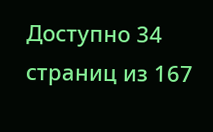Доступно 34 страниц из 167